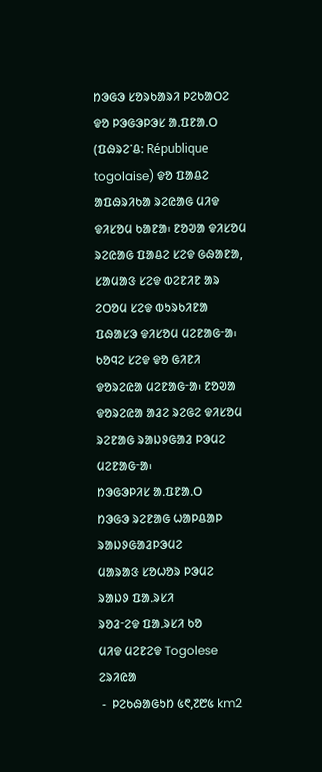ᱴᱳᱜᱳ ᱥᱚᱨᱠᱟᱨᱤ ᱞᱮᱠᱟᱛᱮ ᱫᱚ ᱞᱳᱜᱳᱞᱳᱥ ᱟᱹᱯᱱᱟᱹᱛ (ᱯᱷᱨᱮᱸᱪ: République togolaise) ᱫᱚ ᱯᱟᱪᱮ ᱟᱯᱷᱨᱤᱠᱟ ᱨᱮᱭᱟᱜ ᱢᱤᱫ ᱫᱤᱥᱚᱢ ᱠᱟᱱᱟ᱾ ᱱᱚᱣᱟ ᱫᱤᱥᱚᱢ ᱨᱮᱭᱟᱜ ᱯᱟᱪᱮ ᱥᱮᱫ ᱜᱷᱟᱱᱟ, ᱥᱟᱢᱟᱝ ᱥᱮᱫ ᱵᱮᱱᱤᱱ ᱟᱨ ᱮᱛᱚᱢ ᱥᱮᱫ ᱵᱩᱨᱠᱤᱱᱟ ᱯᱷᱟᱥᱳ ᱫᱤᱥᱚᱢ ᱢᱮᱱᱟᱜᱼᱟ᱾ ᱠᱚᱧᱮ ᱥᱮᱫ ᱫᱚ ᱜᱤᱱᱤ ᱫᱚᱨᱮᱭᱟ ᱢᱮᱱᱟᱜᱼᱟ᱾ ᱱᱚᱣᱟ ᱫᱚᱨᱮᱭᱟ ᱟᱲᱮ ᱨᱮᱜᱮ ᱫᱤᱥᱚᱢ ᱨᱮᱱᱟᱜ ᱨᱟᱡᱽᱜᱟᱲ ᱞᱳᱢᱮ ᱢᱮᱱᱟᱜᱼᱟ᱾
ᱴᱳᱜᱳᱞᱤᱥ ᱟᱹᱯᱱᱟᱹᱛ
ᱴᱳᱜᱳ ᱨᱮᱱᱟᱜ ᱦᱟᱞᱪᱟᱞ
ᱨᱟᱡᱽᱜᱟᱲᱞᱳᱢᱮ
ᱢᱟᱨᱟᱝ ᱥᱚᱦᱚᱨ ᱞᱳᱢᱮ
ᱨᱟᱡᱽ ᱯᱟᱹᱨᱥᱤ
ᱨᱚᱲᱼᱮᱫ ᱯᱟᱹᱨᱥᱤ ᱠᱚ
ᱢᱤᱫ ᱢᱮᱱᱮᱫ Togolese
ᱮᱨᱤᱭᱟ
 -  ᱞᱮᱠᱷᱟᱜᱩᱴ ᱕᱖,᱗᱘᱕ km2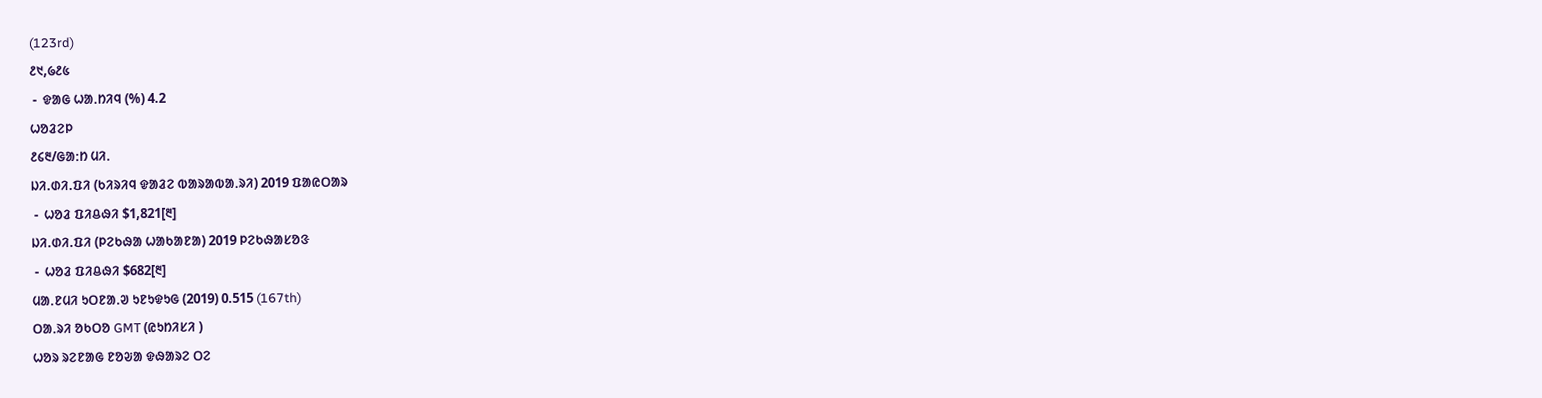(123rd)
᱒᱑,᱙᱒᱕
 -  ᱫᱟᱜ ᱦᱟᱹᱴᱤᱧ (%) 4.2
ᱦᱚᱲᱮᱞ
᱒᱔᱓/ᱜᱟᱺᱴ ᱢᱤᱹ
ᱡᱤ.ᱰᱤ.ᱯᱤ (ᱠᱤᱨᱤᱧ ᱫᱟᱲᱮ ᱵᱟᱨᱟᱵᱟᱹᱨᱤ) 2019 ᱯᱟᱭᱛᱟᱨ
 -  ᱦᱚᱲ ᱯᱤᱪᱷᱤ $1,821[᱓]
ᱡᱤ.ᱰᱤ.ᱯᱤ (ᱞᱮᱠᱷᱟ ᱦᱟᱠᱟᱱᱟ) 2019 ᱞᱮᱠᱷᱟᱥᱚᱝ
 -  ᱦᱚᱲ ᱯᱤᱪᱷᱤ $682[᱓]
ᱢᱟᱹᱱᱢᱤ ᱩᱛᱱᱟᱹᱣ ᱩᱱᱩᱫᱩᱜ (2019) 0.515 (167th)
ᱛᱟᱹᱨᱤ ᱚᱠᱛᱚ GMT (ᱭᱩᱴᱤᱥᱤ )
ᱦᱚᱨ ᱨᱮᱱᱟᱜ ᱱᱚᱶᱟ ᱫᱷᱟᱨᱮ ᱛᱮ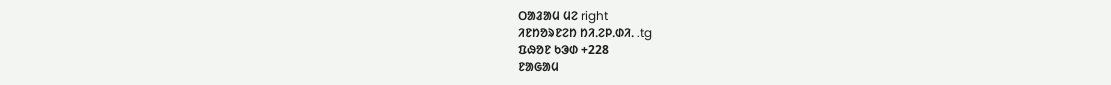ᱛᱟᱲᱟᱢ ᱢᱮ right
ᱤᱱᱴᱚᱨᱱᱮᱴ ᱴᱤᱹᱮᱞᱹᱰᱤᱹ .tg
ᱯᱷᱚᱱ ᱠᱳᱰ +228
ᱱᱟᱜᱟᱢ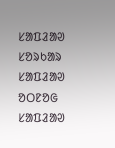ᱥᱟᱯᱲᱟᱣ
ᱥᱚᱨᱠᱟᱨ ᱥᱟᱯᱲᱟᱣ
ᱚᱛᱱᱚᱜ ᱥᱟᱯᱲᱟᱣ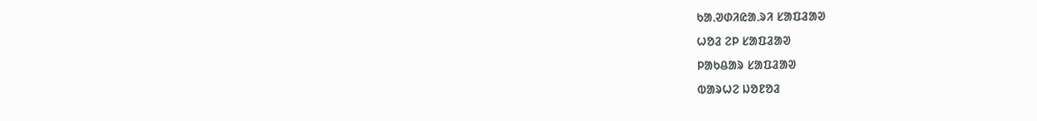ᱠᱟᱹᱣᱰᱤᱭᱟᱹᱨᱤ ᱥᱟᱯᱲᱟᱣ
ᱦᱚᱲ ᱮᱞ ᱥᱟᱯᱲᱟᱣ
ᱞᱟᱠᱪᱟᱨ ᱥᱟᱯᱲᱟᱣ
ᱵᱟᱨᱦᱮ ᱡᱚᱱᱚᱲ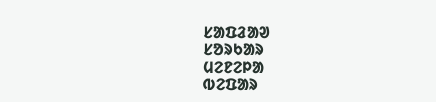ᱥᱟᱯᱲᱟᱣ
ᱥᱚᱨᱠᱟᱨ
ᱢᱮᱱᱮᱞᱟ
ᱵᱮᱯᱟᱨ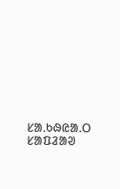ᱥᱟᱹᱠᱷᱭᱟᱹᱛ ᱥᱟᱯᱲᱟᱣ